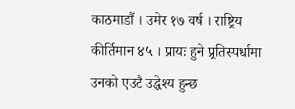काठमाडौं । उमेर १७ वर्ष । राष्ट्रिय कीर्तिमान ४५ । प्रायः हुने प्र्रतिस्पर्धामा उनको एउटै उद्धेश्य हुन्छ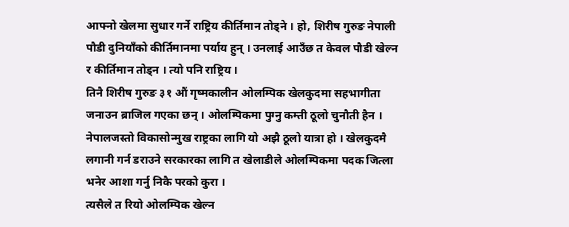आफ्नो खेलमा सुधार गर्ने राष्ट्रिय कीर्तिमान तोड्ने । हो, शिरीष गुरुङ नेपाली पौडी दुनियाँको कीर्तिमानमा पर्याय हुन् । उनलाई आउँछ त केवल पौडी खेल्न र कीर्तिमान तोड्न । त्यो पनि राष्ट्रिय ।
तिनै शिरीष गुरुङ ३१ औं गृष्मकालीन ओलम्पिक खेलकुदमा सहभागीता जनाउन ब्राजिल गएका छन् । ओलम्पिकमा पुग्नु कम्ती ठूलो चुनौती हैन । नेपालजस्तो विकासोन्मुख राष्ट्रका लागि यो अझै ठूलो यात्रा हो । खेलकुदमै लगानी गर्न डराउने सरकारका लागि त खेलाडीले ओलम्पिकमा पदक जित्ला भनेर आशा गर्नु निकै परको कुरा ।
त्यसैले त रियो ओलम्पिक खेल्न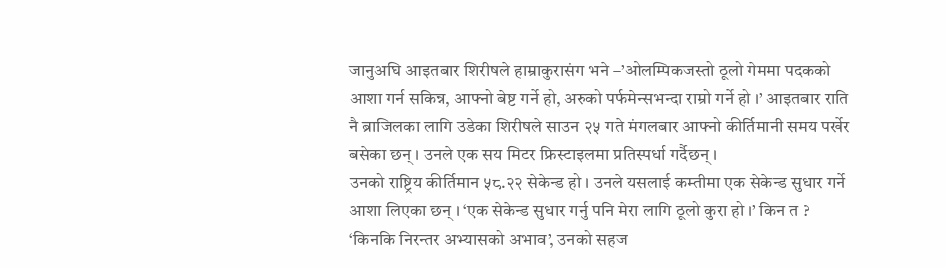जानुअघि आइतबार शिरीषले हाम्राकुरासंग भने –’ओलम्पिकजस्तो ठूलो गेममा पदकको आशा गर्न सकिन्न, आफ्नो बेष्ट गर्ने हो, अरुको पर्फमेन्सभन्दा राम्रो गर्ने हो ।’ आइतबार राति नै ब्राजिलका लागि उडेका शिरीषले साउन २५ गते मंगलबार आफ्नो कीर्तिमानी समय पर्खेर बसेका छन् । उनले एक सय मिटर फ्रिस्टाइलमा प्रतिस्पर्धा गर्दैछन् ।
उनको राष्ट्रिय कीर्तिमान ५८.२२ सेकेन्ड हो । उनले यसलाई कम्तीमा एक सेकेन्ड सुधार गर्ने आशा लिएका छन् । ‘एक सेकेन्ड सुधार गर्नु पनि मेरा लागि ठूलो कुरा हो ।’ किन त ? ‘किनकि निरन्तर अभ्यासको अभाव’, उनको सहज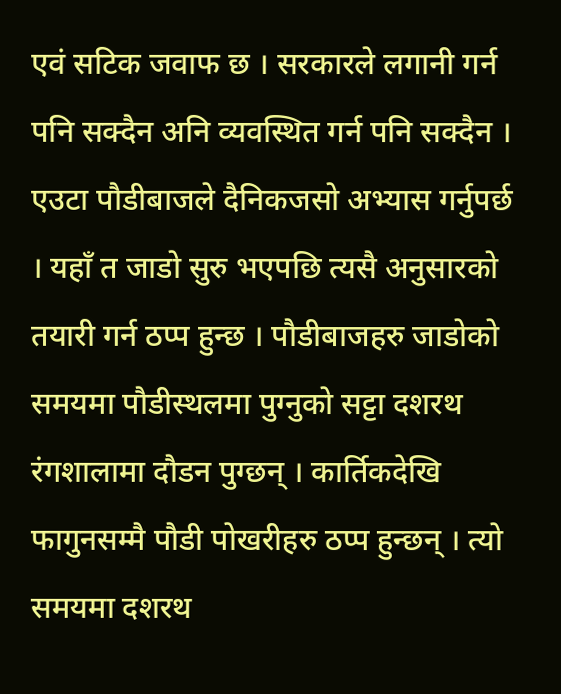एवं सटिक जवाफ छ । सरकारले लगानी गर्न पनि सक्दैन अनि व्यवस्थित गर्न पनि सक्दैन ।
एउटा पौडीबाजले दैनिकजसो अभ्यास गर्नुपर्छ । यहाँ त जाडो सुरु भएपछि त्यसै अनुसारको तयारी गर्न ठप्प हुन्छ । पौडीबाजहरु जाडोको समयमा पौडीस्थलमा पुग्नुको सट्टा दशरथ रंगशालामा दौडन पुग्छन् । कार्तिकदेखि फागुनसम्मै पौडी पोखरीहरु ठप्प हुन्छन् । त्यो समयमा दशरथ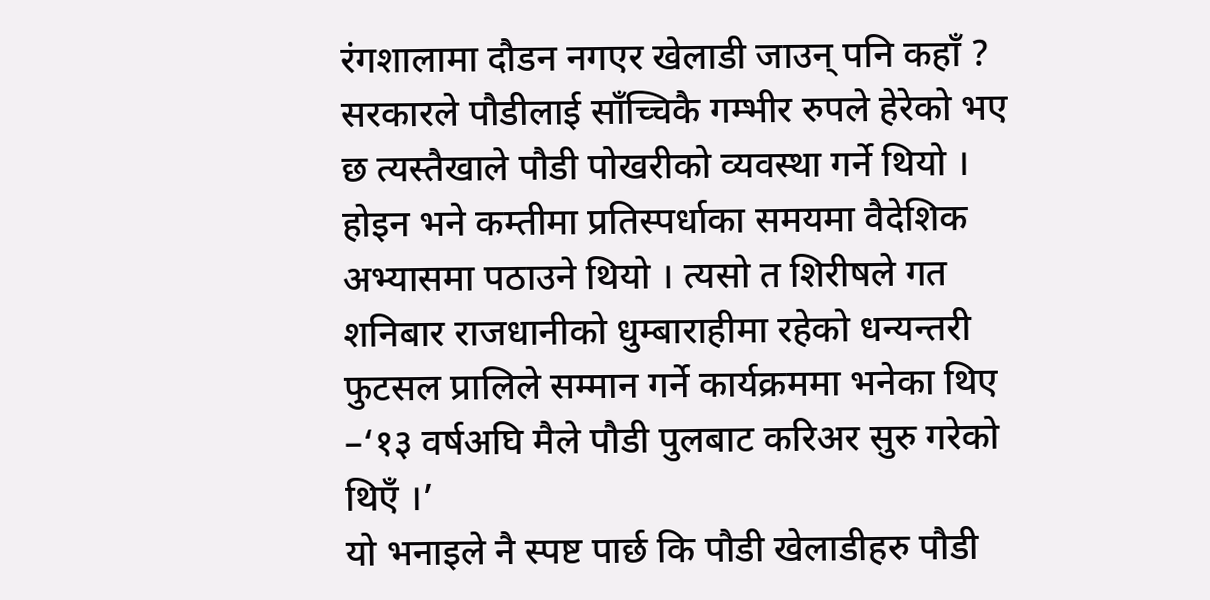रंगशालामा दौडन नगएर खेलाडी जाउन् पनि कहाँ ?
सरकारले पौडीलाई साँच्चिकै गम्भीर रुपले हेरेको भए छ त्यस्तैखाले पौडी पोखरीको व्यवस्था गर्ने थियो । होइन भने कम्तीमा प्रतिस्पर्धाका समयमा वैदेशिक अभ्यासमा पठाउने थियो । त्यसो त शिरीषले गत शनिबार राजधानीको धुम्बाराहीमा रहेको धन्यन्तरी फुटसल प्रालिले सम्मान गर्ने कार्यक्रममा भनेका थिए –‘१३ वर्षअघि मैले पौडी पुलबाट करिअर सुरु गरेको थिएँ ।’
यो भनाइले नै स्पष्ट पार्छ कि पौडी खेलाडीहरु पौडी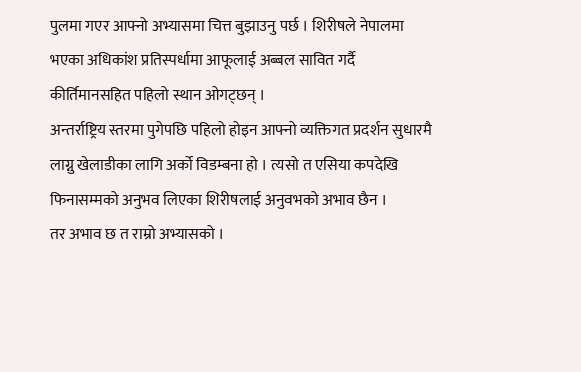पुलमा गएर आफ्नो अभ्यासमा चित्त बुझाउनु पर्छ । शिरीषले नेपालमा भएका अधिकांश प्रतिस्पर्धामा आफूलाई अब्बल सावित गर्दै कीर्तिमानसहित पहिलो स्थान ओगट्छन् ।
अन्तर्राष्ट्रिय स्तरमा पुगेपछि पहिलो होइन आफ्नो व्यक्तिगत प्रदर्शन सुधारमै लाग्नु खेलाडीका लागि अर्को विडम्बना हो । त्यसो त एसिया कपदेखि फिनासम्मको अनुभव लिएका शिरीषलाई अनुवभको अभाव छैन ।
तर अभाव छ त राम्रो अभ्यासको ।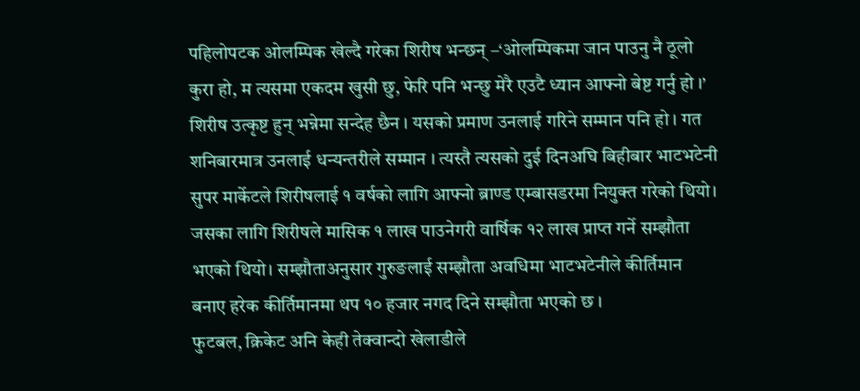पहिलोपटक ओलम्पिक खेल्दै गरेका शिरीष भन्छन् –‘ओलम्पिकमा जान पाउनु नै ठूलो कुरा हो, म त्यसमा एकदम खुसी छु, फेरि पनि भन्छु मेरै एउटै ध्यान आफ्नो बेष्ट गर्नु हो ।’
शिरीष उत्कृष्ट हुन् भन्नेमा सन्देह छैन । यसको प्रमाण उनलाई गरिने सम्मान पनि हो । गत शनिबारमात्र उनलाई धन्यन्तरीले सम्मान । त्यस्तै त्यसको दुई दिनअघि बिहीबार भाटभटेनी सुपर मार्केटले शिरीषलाई १ वर्षको लागि आफ्नो ब्राण्ड एम्बासडरमा नियुक्त गरेको थियो।
जसका लागि शिरीषले मासिक १ लाख पाउनेगरी वार्षिक १२ लाख प्राप्त गर्ने सम्झौता भएको थियो। सम्झौताअनुसार गुरुङलाई सम्झौता अवधिमा भाटभटेनीले कीर्तिमान बनाए हरेक कीर्तिमानमा थप १० हजार नगद दिने सम्झौता भएको छ ।
फुटबल, क्रिकेट अनि केही तेक्वान्दो खेलाडीले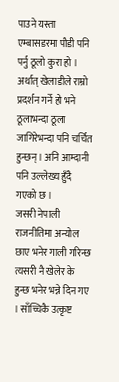पाउने यस्ता एम्बासडरमा पौडी पनि पर्नु ठूलो कुरा हो । अर्थात् खेलाडीले राम्रो प्रदर्शन गर्ने हो भने ठूलाभन्दा ठूला जागिरेभन्दा पनि चर्चित हुन्छन् । अनि आम्दानी पनि उल्लेख्य हुँदै गएको छ ।
जसरी नेपाली राजनीतिमा अन्योल छाए भनेर गाली गरिन्छ त्यसरी नै खेलेर के हुन्छ भनेर भन्ने दिन गए । साँच्चिकै उत्कृष्ट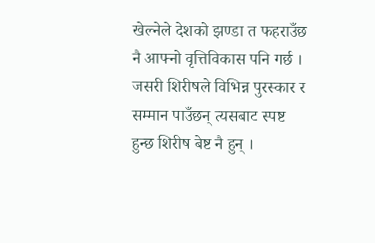खेल्नेले देशको झण्डा त फहराउँछ नै आफ्नो वृत्तिविकास पनि गर्छ ।
जसरी शिरीषले विभिन्न पुरस्कार र सम्मान पाउँछन् त्यसबाट स्पष्ट हुन्छ शिरीष बेष्ट नै हुन् ।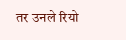तर उनले रियो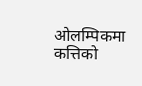ओलम्पिकमा कत्तिको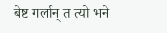बेष्ट गर्लान् त त्यो भने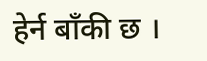हेर्न बाँकी छ ।